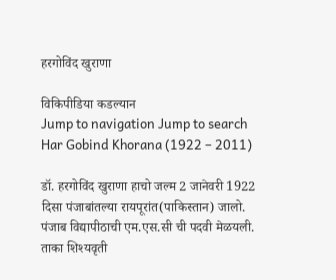हरगोविंद खुराणा

विकिपीडिया कडल्यान
Jump to navigation Jump to search
Har Gobind Khorana (1922 – 2011)

डॉ. हरगोविंद खुराणा हाचो जल्म 2 जानेवरी 1922 दिसा पंजाबांतल्या रायपूरांत(पाकिस्तान) जालो. पंजाब विद्यापीठाची एम.एस.सी ची पदवी मेळयली. ताका शिश्यवृती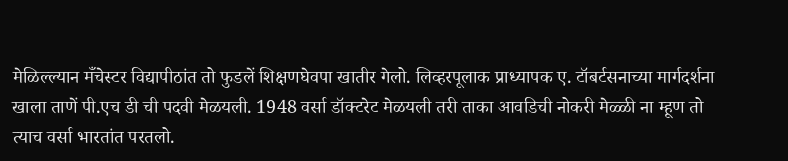मेळिल्ल्यान मँचेस्टर विद्यापीठांत तो फुडलें शिक्षणघेवपा खातीर गेलो. लिव्हरपूलाक प्राध्यापक ए. टॉबर्टसनाच्या मार्गदर्शना खाला ताणें पी.एच डी ची पदवी मेळयली. 1948 वर्सा डॉक्टरेट मेळयली तरी ताका आवडिची नोकरी मेळ्ळी ना म्हूण तो त्याच वर्सा भारतांत परतलो.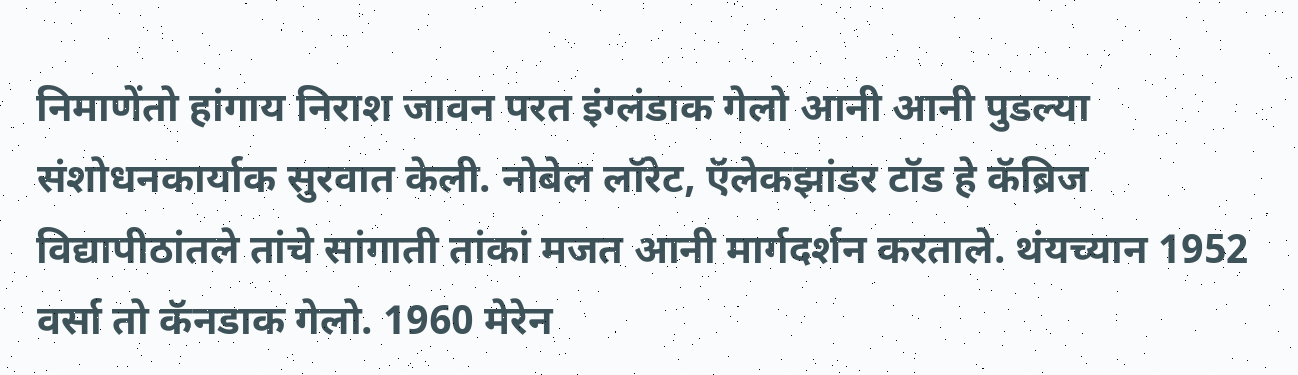निमाणेंतो हांगाय निराश जावन परत इंग्लंडाक गेलो आनी आनी पुडल्या संशोधनकार्याक सुरवात केली. नोबेल लॉरेट, ऍलेकझांडर टॉड हे कॅब्रिज विद्यापीठांतले तांचे सांगाती तांकां मजत आनी मार्गदर्शन करताले. थंयच्यान 1952 वर्सा तो कॅनडाक गेलो. 1960 मेरेन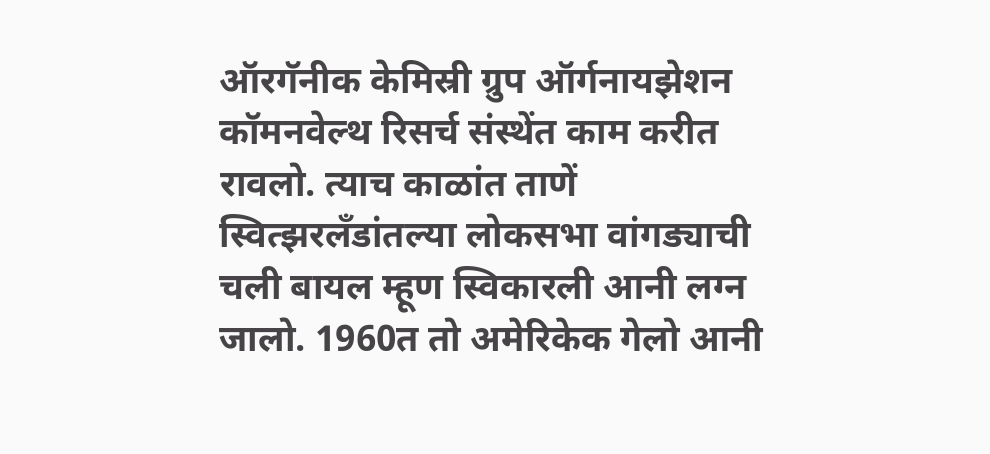ऑरगॅनीक केमिस्री ग्रुप ऑर्गनायझेशन कॉमनवेल्थ रिसर्च संस्थेंत काम करीत रावलो. त्याच काळांत ताणें स्वित्झरलॅंडांतल्या लोकसभा वांगड्याची चली बायल म्हूण स्विकारली आनी लग्न जालो. 1960त तो अमेरिकेक गेलो आनी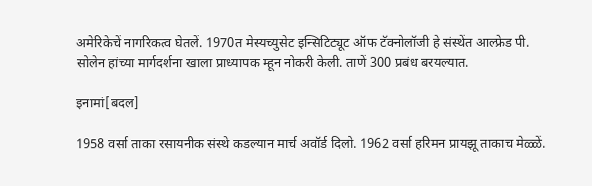अमेरिकेचें नागरिकत्व घेतलें. 1970त मेस्यच्युसेट इन्सिटिट्यूट ऑफ टॅक्नोलॉजी हे संस्थेंत आल्फ्रेड पी. सोलेन हांच्या मार्गदर्शना खाला प्राध्यापक म्हून नोकरी केली. ताणें 300 प्रबंध बरयल्यात.

इनामां[बदल]

1958 वर्सा ताका रसायनीक संस्थे कडल्यान मार्च अवॉर्ड दिलो. 1962 वर्सा हरिमन प्रायझू ताकाच मेळ्ळें.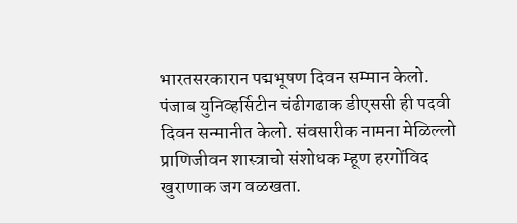भारतसरकारान पद्मभूषण दिवन सम्मान केलो. पंजाब युनिव्हर्सिटीन चंढीगढाक डीएससी ही पदवी दिवन सन्मानीत केलो. संवसारीक नामना मेळिल्लो प्राणिजीवन शास्त्राचो संशोधक म्हूण हरगोंविद खुराणाक जग वळखता.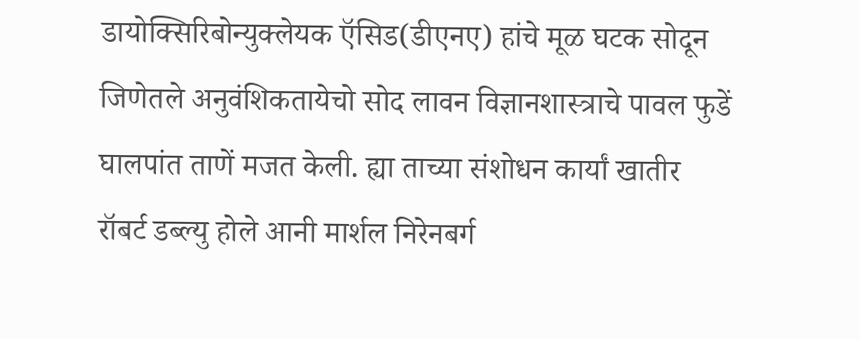डायोक्सिरिबोन्युक्लेयक ऍसिड(डीएनए) हांचे मूळ घटक सोदून जिणेतले अनुवंशिकतायेचो सोद लावन विज्ञानशास्त्राचे पावल फुडें घालपांत ताणें मजत केली. ह्या ताच्या संशोधन कार्यां खातीर रॉबर्ट डब्ल्यु होले आनी मार्शल निरेनबर्ग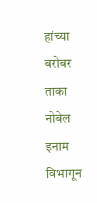हांच्या बरोबर ताका नोबेल इनाम विभागून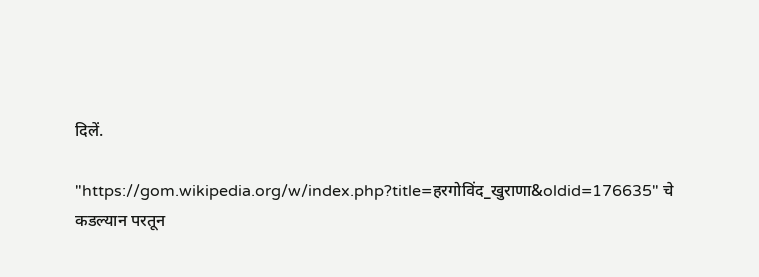दिलें.

"https://gom.wikipedia.org/w/index.php?title=हरगोविंद_खुराणा&oldid=176635" चे कडल्यान परतून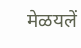मेळयलें